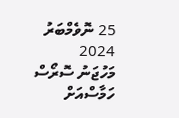25 ނޮވެމްބަރު 2024
މަހުޖަނު ސޮރޯސް ހަމާސްއަށް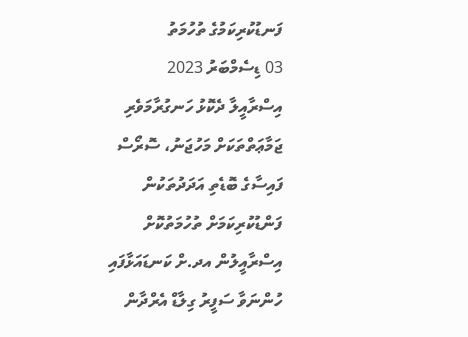ފަނޑުކުރިކަމުގެ ތުހުމަތު
03 ޑިސެމްބަރު 2023
އިސްރާއީލާ ދެކޮޅު ހަނގުރާމަވެރި ޖަމާޢަތްތަކަށް މަހުޖަނު، ސޮރޯސް ފައިސާގެ ބޮޑެތި އަދަދުތަކުން ފަންޑުކުރިކަމަށް ތުހުމަތުކޮށް އިސްރާއީލުން އދ.ށް ކަނޑައަޅާފައި ހުންނަވާ ސަފީރު ގިލާޑް އެރްދާން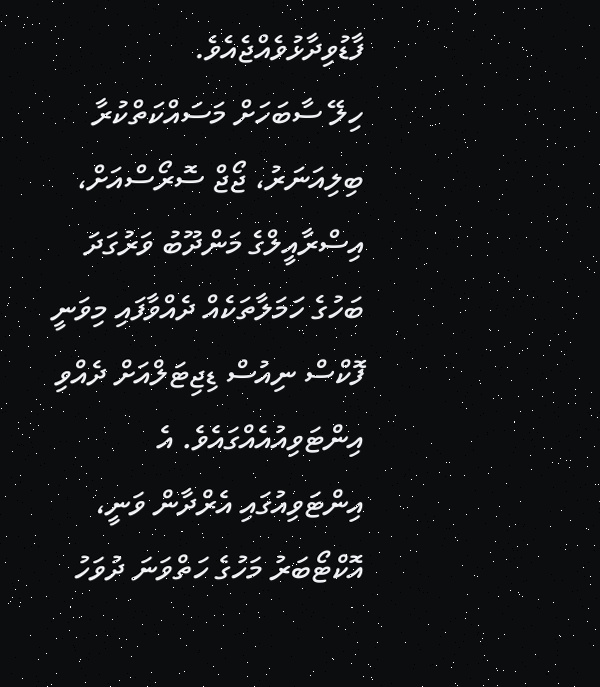ފާޑުވިދާޅުވެއްޖެއެވެ.
ހިލޭ ސާބަހަށް މަސައްކަތްކުރާ ބިލިއަނަރު، ޖޯޖް ސޮރޯސްއަށް، އިސްރާއީލްގެ މަންދޫބު ވަރުގަދަ ބަހުގެ ހަމަލާތަކެއް ދެއްވާފައި މިވަނީ ފޮކްސް ނިއުސް ޑިޖިޓަލްއަށް ދެއްވި އިންޓަވިއުއެއްގައެވެ. އެ އިންޓަވިއުގައި އެރްދާން ވަނީ، އޮކްޓޯބަރު މަހުގެ ހަތްވަނަ ދުވަހު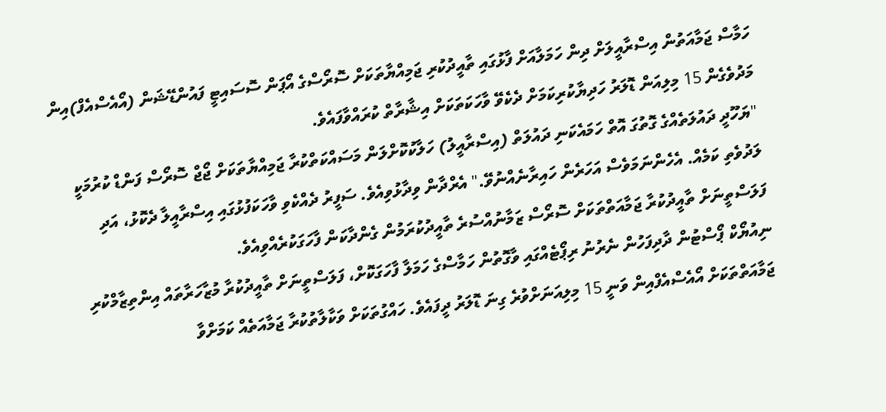ހަމާސް ޖަމާއަތުން އިސްރާއީލަށް ދިން ހަމަލާއަށް ފާޅުގައި ތާއީދުކުރި ޖަމިއްޔާތަކަށް ސޮރޯސްގެ އޯޕަން ސޮސައިޓީ ފައުންޑޭޝަން (އޯއެސްއެފް)އިން މަދުވެގެން 15 މިލިއަން ޑޮލަރު ހަދިޔާކުރިކަމަށް ދެކެވޭ ވާހަކަތަކަށް އިޝާރާތް ކުރައްވާފައެވެ.
"ޔަހޫދީ ދައުލަތެއްގެ ގޮތުގަ އޮތް ހަމައެކަނި ދައުލަތް (އިސްރާއީލު) ހަލާކުކޮށްލަން މަސައްކަތްކުރާ ޖަމިއްޔާތަކަށް ޖޯޖް ސޮރޯސް ފަންޑް ކުރުމަކީ ލަދުވެތި ކަމެއް. އެހެންނަމަވެސް އަހަރެން ހައިރާނެއްނުވޭ." އެރްދާން ވިދާޅުވިއެވެ. ސަފީރު ދެއްކެވި ވާހަކަފުޅުގައި އިސްރާއީލާ ދެކޮޅު، އަދި ފަލަސްތީނަށް ތާއީދުކުރާ ޖަމާއަތްތަކަށް ސޮރޯސް ޒަމާނުއްސުރެ ތާއީދުކުރަމުން ގެންދާކަން ފާހަގަކުރެއްވިއެވެ.
ނިއުޔޯކް ޕޯސްޓުން ދާދިފަހުން ނެރުނު ރިޕޯޓެއްގައި ވާގޮތުން ހަމާސްގެ ހަމަލާ ފާހަގަކޮށް، ފަލަސްތީނަށް ތާއީދުކުރާ މުޒާހަރާތައް އިންތިޒާމްކުރި ޖަމާއަތްތަކަށް އޯއެސްއެފްއިން ވަނީ 15 މިލިއަނަށްވުރެ ގިނަ ޑޮލަރު ދީފައެވެ. ހައްގުތަކަށް ވަކާލާތުކުރާ ޖަމާއަތެއް ކަމަށްވާ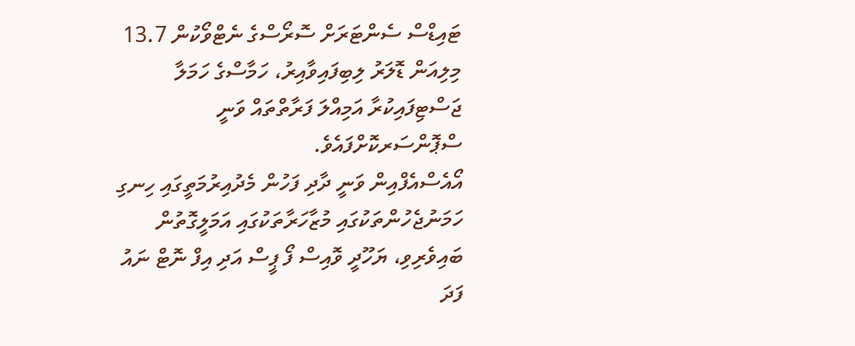ޓައިޑްސް ސެންޓަރަށް ސޮރޯސްގެ ނެޓްވޯކުން 13.7 މިލިއަން ޑޮލަރު ލިބިފައިވާއިރު، ހަމާސްގެ ހަމަލާ ޖަސްޓިފައިކުރާ އަމިއްލަ ފަރާތްތައް ވަނީ ސްޕޮންސަރކޮށްފައެވެ.
އޯއެސްއެފްއިން ވަނީ ދާދި ފަހުން މެދުއިރުމަތީގައި ހިނގި ހަމަނުޖެހުންތަކުގައި މުޒާހަރާތަކުގައި އަމަލީގޮތުން ބައިވެރިވި، ޔަހޫދީ ވޮއިސް ފޯ ޕީސް އަދި އިފް ނޮޓް ނައު ފަދަ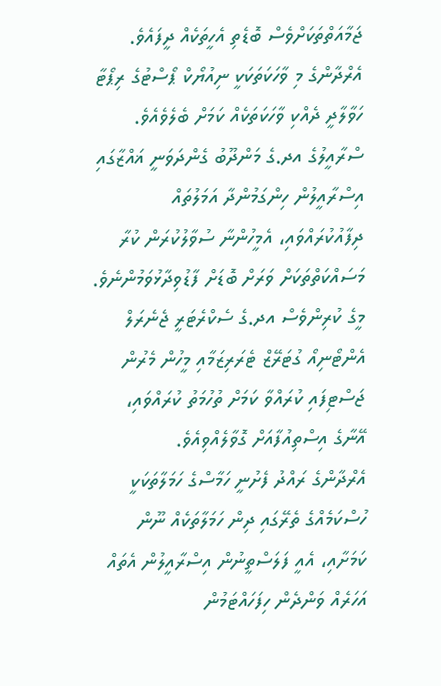ޖަމާއަތްތަކަށްވެސް ބޮޑެތި އެހީތަކެއް ދީފައެވެ.
އެރްދާންގެ މި ވާހަކަތަކަކީ ނިއުޔޯކް ޕޯސްޓުގެ ރިޕޯޓާ ހަވާލާދީ ދެއްކި ވާހަކަތަކެއް ކަމަށް ބެލެވެއެވެ.
ސްރާއީލުގެ އދ.ގެ މަންދޫބު ގެންދަވަނީ ޣައްޒާގައި އިސްރާއީލުން ހިންގަމުންދާ އަމަލުތައް ދިފާއުކުރައްވައި، އެމީހުންނާ ސުވާލުކުރަން ކުރާ މަސައްކަތްތަކަށް ވަރަށް ބޮޑަށް ފާޑުވިދާޅުވަމުންނެވެ.
މީގެ ކުރިންވެސް އދ.ގެ ސެކްރެޓަރީ ޖެނެރަލް އެންޓޯނިއޯ ގުޓަރޭޒް ޓެރަރިޒަމާއި މީހުން މެރުން ޖަސްޓިފައި ކުރައްވާ ކަމަށް ތުހުމަތު ކުރައްވައި، އޭނާގެ އިސްތިއުފާއަށް ގޮވާލެއްވިއެވެ.
އެރްދާންގެ ރައްދު ފެށުނީ ހަމާސްގެ ހަމަލާތަކަކީ ހުސްކަމެއްގެ ތެރޭގައި ދިން ހަމަލާތަކެއް ނޫން ކަމަށާއި، އެއީ ފަލަސްތީނުން އިސްރާއީލުން އެތައް އަހަރެއް ވަންދެން ހިފަހައްޓަމުން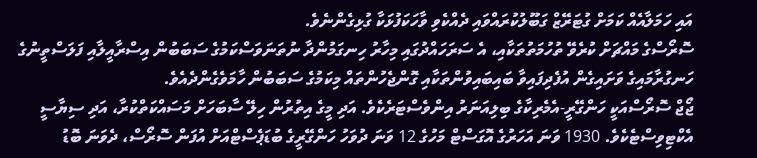އައި ހަމަލާއެއް ކަމަށް ގުޓަރޭޒް ގަބޫލުކުރައްވައި ދެއްކެވި ވާހަކަފުޅަކާ ގުޅިގެންނެވެ.
ސޮރޯސްގެ މައްޗަށް ކުރެވޭ ތުހުމަތުތަކާއި، އެ ސަރަހައްދުގައި މިހާރު ހިނގަމުންދާ ނުތަނަވަސްކަމުގެ ސަބަބުން އިސްރާއީލާއި ފަލަސްތީނުގެ ހަނގުރާމައިގެ ވަށައިގެން އުފެދިފައިވާ ބައިބައިވުންތަކާއި ގޮންޖެހުންތައް މިކަމުގެ ސަބަބުން ހާމަވެގެންދެއެވެ.
ޖޯޖް ސޮރޯސްއަކީ ހަންގޭރީ-އެމެރިކާގެ ބިލިއަނަރު އިންވެސްޓަރެކެވެ. އަދި މީގެ އިތުރުން ހިލޭ ސާބަހަށް މަސައްކަތްކުރާ، އަދި ސިޔާސީ އެކްޓިވިސްޓެކެވެ. 1930 ވަނަ އަހަރުގެ އޮގަސްޓް މަހުގެ 12 ވަނަ ދުވަހު ހަންގޭރީގެ ބުޑަޕެސްޓްއަށް އުފަން ސޮރޯސް، ދެވަނަ ބޮޑު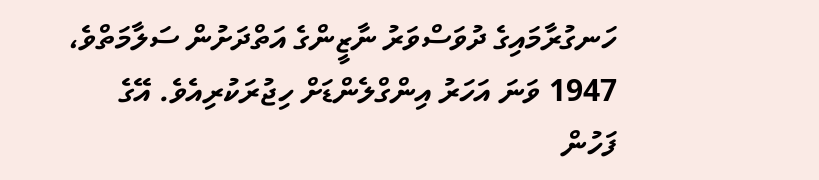ހަނގުރާމައިގެ ދުވަސްވަރު ނާޒީންގެ އަތްދަށުން ސަލާމަތްވެ، 1947 ވަނަ އަހަރު އިންގްލެންޑަށް ހިޖުރަކުރިއެވެ. އޭގެ ފަހުން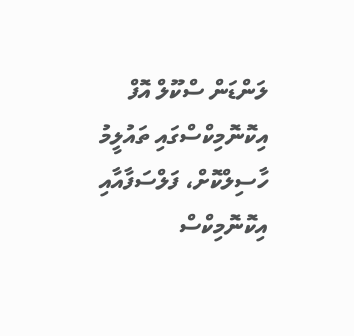ލަންޑަން ސްކޫލް އޮފް އިކޮނޮމިކްސްގައި ތައުލީމު ހާސިލްކޮށް، ފަލްސަފާއާއި އިކޮނޮމިކްސް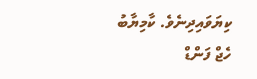ކިޔަވައިދިނެވެ. ކާމިޔާބު ހެޖް ފަންޑް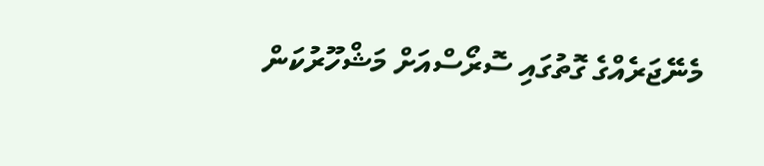މެނޭޖަރެއްގެ ގޮތުގައި ސޮރޯސްއަށް މަޝްހޫރުކަން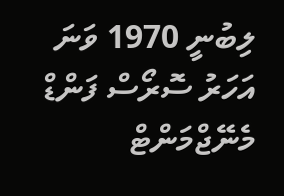ލިބުނީ 1970 ވަނަ އަހަރު ސޮރޯސް ފަންޑް މެނޭޖްމަންޓް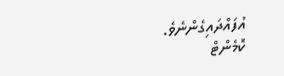އުފައްދައިގެންނެވެ.
ކޮމެންޓް